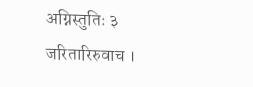अग्निस्तुतिः ३
जरितारिरुवाच ।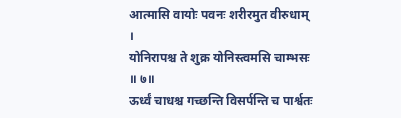आत्मासि वायोः पवनः शरीरमुत वीरुधाम् ।
योनिरापश्च ते शुक्र योनिस्त्वमसि चाम्भसः ॥ ७॥
ऊर्ध्वं चाधश्च गच्छन्ति विसर्पन्ति च पार्श्वतः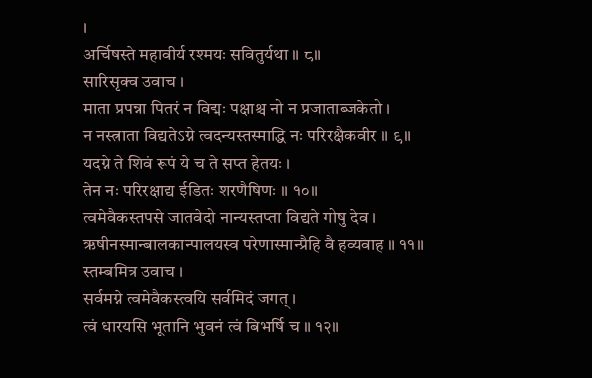।
अर्चिषस्ते महावीर्य रश्मयः सवितुर्यथा ॥ ८॥
सारिसृक्व उवाच ।
माता प्रपन्ना पितरं न विद्मः पक्षाश्च नो न प्रजाताब्जकेतो ।
न नस्त्राता विद्यतेऽग्ने त्वदन्यस्तस्माद्धि नः परिरक्षैकवीर ॥ ९॥
यदग्ने ते शिवं रूपं ये च ते सप्त हेतयः ।
तेन नः परिरक्षाद्य ईडितः शरणैषिणः ॥ १०॥
त्वमेवैकस्तपसे जातवेदो नान्यस्तप्ता विद्यते गोषु देव ।
ऋषीनस्मान्बालकान्पालयस्व परेणास्मान्प्रैहि वै हव्यवाह ॥ ११॥
स्तम्बमित्र उवाच ।
सर्वमग्ने त्वमेवैकस्त्वयि सर्वमिदं जगत् ।
त्वं धारयसि भूतानि भुवनं त्वं बिभर्षि च ॥ १२॥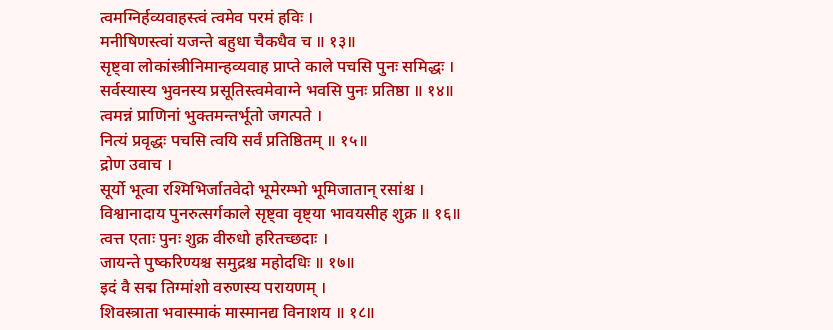त्वमग्निर्हव्यवाहस्त्वं त्वमेव परमं हविः ।
मनीषिणस्त्वां यजन्ते बहुधा चैकधैव च ॥ १३॥
सृष्ट्वा लोकांस्त्रीनिमान्हव्यवाह प्राप्ते काले पचसि पुनः समिद्धः ।
सर्वस्यास्य भुवनस्य प्रसूतिस्त्वमेवाग्ने भवसि पुनः प्रतिष्ठा ॥ १४॥
त्वमन्नं प्राणिनां भुक्तमन्तर्भूतो जगत्पते ।
नित्यं प्रवृद्धः पचसि त्वयि सर्वं प्रतिष्ठितम् ॥ १५॥
द्रोण उवाच ।
सूर्यो भूत्वा रश्मिभिर्जातवेदो भूमेरम्भो भूमिजातान् रसांश्च ।
विश्वानादाय पुनरुत्सर्गकाले सृष्ट्वा वृष्ट्या भावयसीह शुक्र ॥ १६॥
त्वत्त एताः पुनः शुक्र वीरुधो हरितच्छदाः ।
जायन्ते पुष्करिण्यश्च समुद्रश्च महोदधिः ॥ १७॥
इदं वै सद्म तिग्मांशो वरुणस्य परायणम् ।
शिवस्त्राता भवास्माकं मास्मानद्य विनाशय ॥ १८॥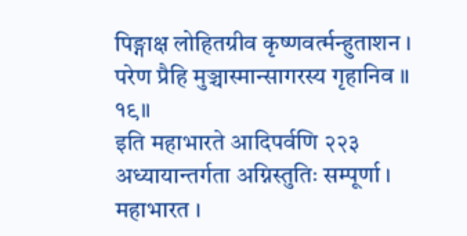पिङ्गाक्ष लोहितग्रीव कृष्णवर्त्मन्हुताशन ।
परेण प्रैहि मुञ्चास्मान्सागरस्य गृहानिव ॥ १९॥
इति महाभारते आदिपर्वणि २२३ अध्यायान्तर्गता अग्निस्तुतिः सम्पूर्णा ।
महाभारत ।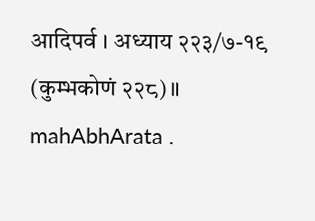आदिपर्व । अध्याय २२३/७-१९ (कुम्भकोणं २२८)॥
mahAbhArata .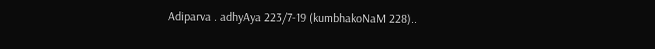Adiparva . adhyAya 223/7-19 (kumbhakoNaM 228)..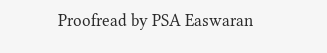Proofread by PSA Easwaran